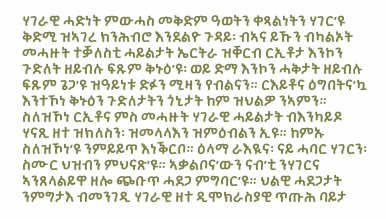ሃገራዊ ሓድነት ምውሓስ መቅድም ዓወትን ቀጻልነትን ሃገር’ዩ
ቅድሚ ዝኣገረ ክንሕብሮ እንደልዮ ጉዳይ፡ ብኣና ይኹን ብካልኦት መሓዙት ተቓለስቲ ሓይልታት ኤርትራ ዝቐርብ ርኢቶታ እንኮን ጉድለት ዘይብሉ ፍጹም ቅኑዕ’ዩ፡ ወይ ድማ እንኮን ሓቅታት ዘይብሉ ፍጹም ጌጋ’ዩ ዝዓይነቱ ድፉን ሚዛን የብልናን። ርእይቶና ዕግበትና’ኳ እንተኾነ ቅኑዕን ጉድለታትን ጎኒታት ከም ዝህልዎ ንኣምን። ስለዝኾነ ርኢቶና ምስ መሓዙት ሃገራዊ ሓይልታት ብእንካይዶ ሃናጺ ዘተ ዝክለስን፡ ዝመላላእን ዝምዕብልን ኢዩ። ከምኡ ስለዝኾነ’ዩ ንምይይጥ እነቕርቦ። ዕላማ ራእዪና፡ ናይ ሓባር ሃገርን፡ ስሙር ህዝብን ምህናጽ’ዩ። ኣቃልቦና’ውን ናብ’ቲ ንሃገርና ኣንጸላልይዋ ዘሎ ጭቡጥ ሓደጋ ምግባር’ዩ። ህልዊ ሓደጋታት ንምግታእ ብመንገዲ ሃገራዊ ዘተ ዲሞክራስያዊ ጥጡሕ ባይታ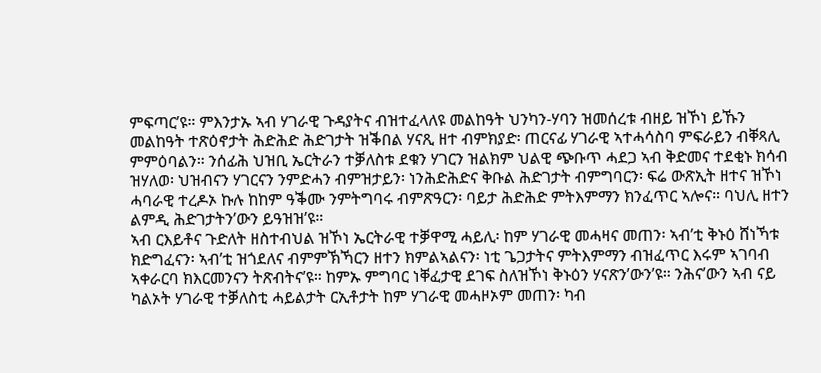ምፍጣር’ዩ። ምእንታኡ ኣብ ሃገራዊ ጉዳያትና ብዝተፈላለዩ መልከዓት ህንካን-ሃባን ዝመሰረቱ ብዘይ ዝኾነ ይኹን መልከዓት ተጽዕኖታት ሕድሕድ ሕድገታት ዝቕበል ሃናጺ ዘተ ብምክያድ፡ ጠርናፊ ሃገራዊ ኣተሓሳስባ ምፍራይን ብቐጻሊ ምምዕባልን። ንሰፊሕ ህዝቢ ኤርትራን ተቓለስቱ ደቁን ሃገርን ዝልክም ህልዊ ጭቡጥ ሓደጋ ኣብ ቅድመና ተደቂኑ ክሳብ ዝሃለወ፡ ህዝብናን ሃገርናን ንምድሓን ብምዝታይን፡ ነንሕድሕድና ቅቡል ሕድገታት ብምግባርን፡ ፍሬ ውጽኢት ዘተና ዝኾነ ሓባራዊ ተረዶኦ ኩሉ ከከም ዓቕሙ ንምትግባሩ ብምጽዓርን፡ ባይታ ሕድሕድ ምትእምማን ክንፈጥር ኣሎና። ባህሊ ዘተን ልምዲ ሕድገታትን’ውን ይዓዝዝ’ዩ።
ኣብ ርእይቶና ጉድለት ዘስተብህል ዝኾነ ኤርትራዊ ተቓዋሚ ሓይሊ፡ ከም ሃገራዊ መሓዛና መጠን፡ ኣብ’ቲ ቅኑዕ ሸነኻቱ ክድግፈናን፡ ኣብ’ቲ ዝጎደለና ብምምኽኻርን ዘተን ክምልኣልናን፡ ነቲ ጌጋታትና ምትእምማን ብዝፈጥር እሩም ኣገባብ ኣቀራርባ ክእርመንናን ትጽብትና’ዩ። ከምኡ ምግባር ነቐፈታዊ ደገፍ ስለዝኾነ ቅኑዕን ሃናጽን’ውን’ዩ። ንሕና’ውን ኣብ ናይ ካልኦት ሃገራዊ ተቓለስቲ ሓይልታት ርኢቶታት ከም ሃገራዊ መሓዞኦም መጠን፡ ካብ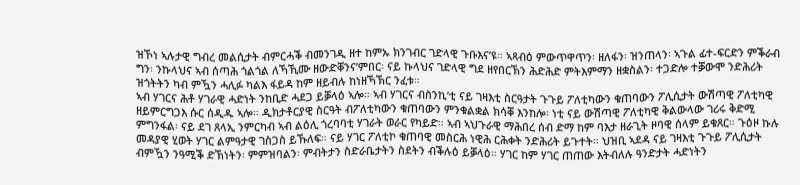ዝኾነ ኣሉታዊ ግብረ መልሲታት ብምርሓቕ ብመንገዲ ዘተ ከምኡ ክንገብር ገድላዊ ጉቡእና’ዩ። ኣጻብዕ ምውጥዋጥን፡ ዘለፋን፡ ዝንጠላን፡ ኣጉል ፊተ-ፍርድን ምቕራብ ግን፡ ንኩላህና ኣብ ሰጣሕ ጎልጎል ለኻኺሙ ዘውድቐንና’ምበር፡ ናይ ኩላህና ገድላዊ ግደ ዘየበርኽን ሕድሕድ ምትእምማን ዘቋስልን፡ ተጋድሎ ተቓውሞ ንድሕሪት ዝጎትትን ካብ ምዃን ሓሊፉ ካልእ ፋይዳ ከም ዘይብሉ ከነዘኻኽር ንፈቱ።
ኣብ ሃገርና ሕቶ ሃገራዊ ሓድነት ንከቢድ ሓደጋ ይቓላዕ ኣሎ። ኣብ ሃገርና ብስንኪ’ቲ ናይ ገዛእቲ ስርዓታት ጉጉይ ፖለቲካውን ቁጠባውን ፖሊሲታት ውሽጣዊ ፖለቲካዊ ዘይምርግጋእ ሱር ሰዲዱ ኣሎ። ዲክታቶርያዊ ስርዓት ብፖለቲካውን ቁጠባውን ምንቁልቋል ክሳቐ እንከሎ፡ ነቲ ናይ ውሽጣዊ ፖለቲካዊ ቅልውላው ገሪሩ ቅድሚ ምግንፋል፡ ናይ ደገ ጸላኢ ንምርካብ ኣብ ልዕሊ ጎረባባቲ ሃገራት ወራር የካይድ። ኣብ ኣህጉራዊ ማሕበረ ሰብ ድማ ከም ባእታ ዘራጊት ዞባዊ ሰላም ይቁጸር። ጉዕዞ ኩሉ መዳያዊ ሂወት ሃገር ልምዓታዊ ገስጋስ ይኹለፍ። ናይ ሃገር ፖለቲኮ ቁጠባዊ መስርሕ ነዊሕ ርሕቀት ንድሕሪት ይጉተት። ህዝቢ ኣደዳ ናይ ገዛእቲ ጉጉይ ፖሊሲታት ብምዃን ንዓሚቕ ድኽነትን፡ ምምዝባልን፡ ምብትታን ስድራቤታትን ስደትን ብቕሉዕ ይቓላዕ። ሃገር ከም ሃገር ጠጠው እትብለሉ ዓንድታት ሓድነትን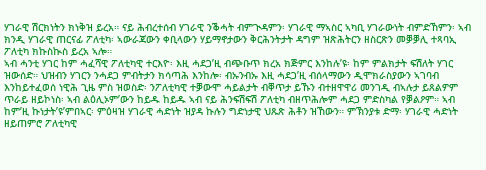ሃገራዊ ሽርክነትን ክነቅዝ ይረአ። ናይ ሕብረተሰብ ሃገራዊ ንቕሓት ብምጒዳምን፡ ሃገራዊ ማኣስር ኣካቢ ሃገራውነት ብምድኸምን፡ ኣብ ክንዲ ሃገራዊ ጠርናፊ ፖለቲካ፡ ኣውራጃውን ቀቢላውን ሃይማኖታውን ቅርሕንትታት ዳግም ዝጽሕትርን ዘስርጽን መቓቓሊ ተጻባኢ ፖለቲካ ክኩስኲስ ይረአ ኣሎ።
ኣብ ሓንቲ ሃገር ከም ሓፈሻዊ ፖለቲካዊ ተርእዮ፡ እዚ ሓደጋ’ዚ ብጭቡጥ ክረአ ክጅምር እንከሉ’ዩ፡ ከም ምልክታት ፍሽለት ሃገር ዝውሰድ። ህዝብን ሃገርን ንሓደጋ ምብትታን ክሳጣሕ እንከሎ፡ ብኡንብኡ እዚ ሓደጋ’ዚ ብሰላማውን ዲሞክራስያውን ኣገባብ እንከይተፈወሰ ነዊሕ ጊዜ ምስ ዝወስድ፡ ንፖለቲካዊ ተቓውሞ ሓይልታት ብቐጥታ ይኹን ብተዘዋዋሪ መንገዲ ብኣሉታ ይጸልዎም ጥራይ ዘይኮነስ፡ ኣብ ልዕሊኦም’ውን ከይዱ ከይዱ ኣብ ናይ ሕንፍሽፍሽ ፖለቲካ ብዘጥሕሎም ሓደጋ ምድስካል የቓልዖም። ኣብ ከም’ዚ ኩነታት’ዩ’ምበኣር፡ ምዕዛዝ ሃገራዊ ሓድነት ዝያዳ ኩሉን ግድነታዊ ህጹጽ ሕቶን ዝኸውን። ምኽንያቱ ድማ፡ ሃገራዊ ሓድነት ዘይጠምሮ ፖለቲካዊ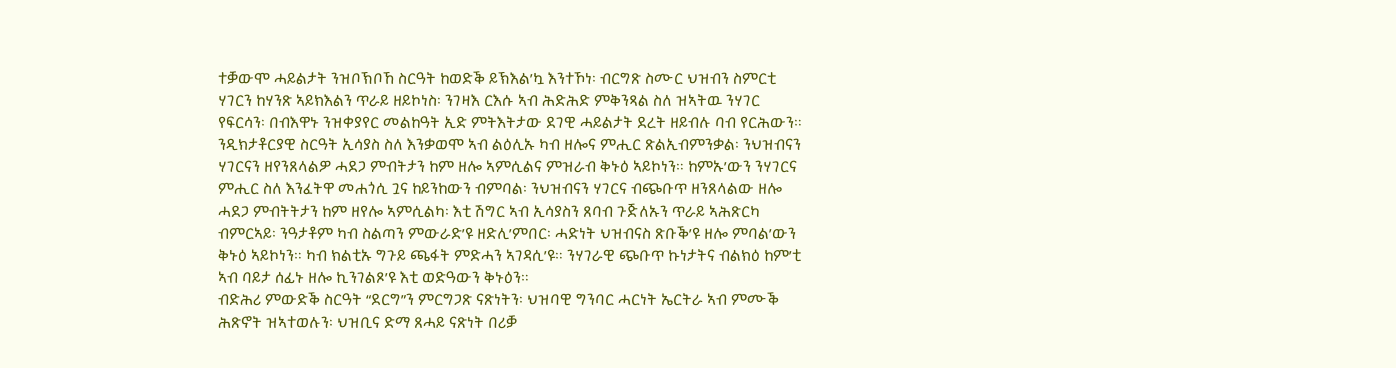ተቓውሞ ሓይልታት ንዝቦኽቦኸ ስርዓት ከወድቕ ይኽእል’ኳ እንተኾነ፡ ብርግጽ ስሙር ህዝብን ስምርቲ ሃገርን ከሃንጽ ኣይክእልን ጥራይ ዘይኮነስ፡ ንገዛእ ርእሱ ኣብ ሕድሕድ ምቅንጻል ስለ ዝኣትዉ ንሃገር የፍርሳን፡ በብእዋኑ ንዝቀያየር መልከዓት ኢድ ምትእትታው ደገዊ ሓይልታት ደረት ዘይብሉ ባብ የርሕውን።
ንዲክታቶርያዊ ስርዓት ኢሳያስ ስለ እንቃወሞ ኣብ ልዕሊኡ ካብ ዘሎና ምሒር ጽልኢብምንቃል፡ ንህዝብናን ሃገርናን ዘየንጸላልዎ ሓደጋ ምብትታን ከም ዘሎ ኣምሲልና ምዝራብ ቅኑዕ ኣይኮነን። ከምኡ’ውን ንሃገርና ምሒር ስለ እንፈትዋ መሐጎሲ ጓና ከይንከውን ብምባል፡ ንህዝብናን ሃገርና ብጭቡጥ ዘንጸላልው ዘሎ ሓደጋ ምብትትታን ከም ዘየሎ ኣምሲልካ፡ እቲ ሽግር ኣብ ኢሳያስን ጸባብ ጉጅለኡን ጥራይ ኣሕጽርካ ብምርኣይ፡ ንዓታቶም ካብ ስልጣን ምውራድ’ዩ ዘድሊ’ምበር፡ ሓድነት ህዝብናስ ጽቡቕ’ዩ ዘሎ ምባል’ውን ቅኑዕ ኣይኮነን። ካብ ክልቲኡ ግጉይ ጫፋት ምድሓን ኣገዳሲ’ዩ። ንሃገራዊ ጭቡጥ ኩነታትና ብልክዕ ከም’ቲ ኣብ ባይታ ሰፊኑ ዘሎ ኪንገልጾ’ዩ እቲ ወድዓውን ቅኑዕን።
ብድሕሪ ምውድቕ ስርዓት “ደርግ”ን ምርግጋጽ ናጽነትን፡ ህዝባዊ ግንባር ሓርነት ኤርትራ ኣብ ምሙቕ ሕጽኖት ዝኣተወሉን፡ ህዝቢና ድማ ጸሓይ ናጽነት በሪቓ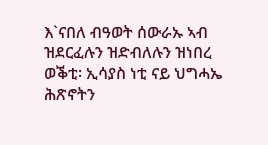እ`ናበለ ብዓወት ሰውራኡ ኣብ ዝደርፈሉን ዝድብለሉን ዝነበረ ወቕቲ፡ ኢሳያስ ነቲ ናይ ህግሓኤ ሕጽኖትን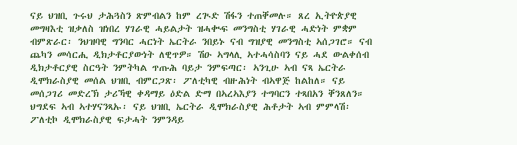ናይ ህዝቢ ጉሩህ ታሕጓስን ጽምብልን ከም ረጒድ ሽፋን ተጠቐመሉ። ጸረ ኢትዮጵያዊ መግዛእቲ ዝቃለስ ዝነበረ ሃገራዊ ሓይልታት ዝሓቊፍ መንግስቲ ሃገራዊ ሓድነት ምቋም ብምጽራር፡ ንህዝባዊ ግንባር ሓርነት ኤርትራ ንበይኑ ናብ ግዝያዊ መንግስቲ ኣሰጋገሮ። ናብ ጨካን መሳርሒ ዲክታቶርያውነት ለዊጥዎ። ሽዑ ኣግላሊ ኣተሓሳስባን ናይ ሓደ ውልቀሰብ ዲክታቶርያዊ ስርዓት ንምትካል ጥጡሕ ባይታ ንምፍጣር፡ ኣንጊሁ ኣብ ናጻ ኤርትራ ዲሞክራስያዊ መሰል ህዝቢ ብምርጋጽ፡ ፖለቲካዊ ብዙሕነት ብኣዋጅ ከልከለ። ናይ መሰጋገሪ መድረኽ ታሪኻዊ ቀዳማይ ዕድል ድማ በኣረኣእያን ተግባርን ተጻበአን ቐንጸለን።
ህግደፍ ኣብ ኣተሃናንጻኡ፡ ናይ ህዝቢ ኤርትራ ዲሞክራስያዊ ሕቶታት ኣብ ምምላሽ፡ ፖለቲኮ ዲሞክራስያዊ ፍታሓት ንምንዳይ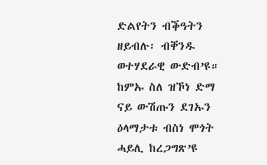ድልየትን ብቕዓትን ዘይብሉ፡ ብቐንዱ ወተሃደራዊ ውድብ’ዩ። ከምኡ ስለ ዝኾነ ድማ ናይ ውሽጡን ደገኡን ዕላማታቱ ብስነ ሞጎት ሓይሊ ከረጋግጽ’ዩ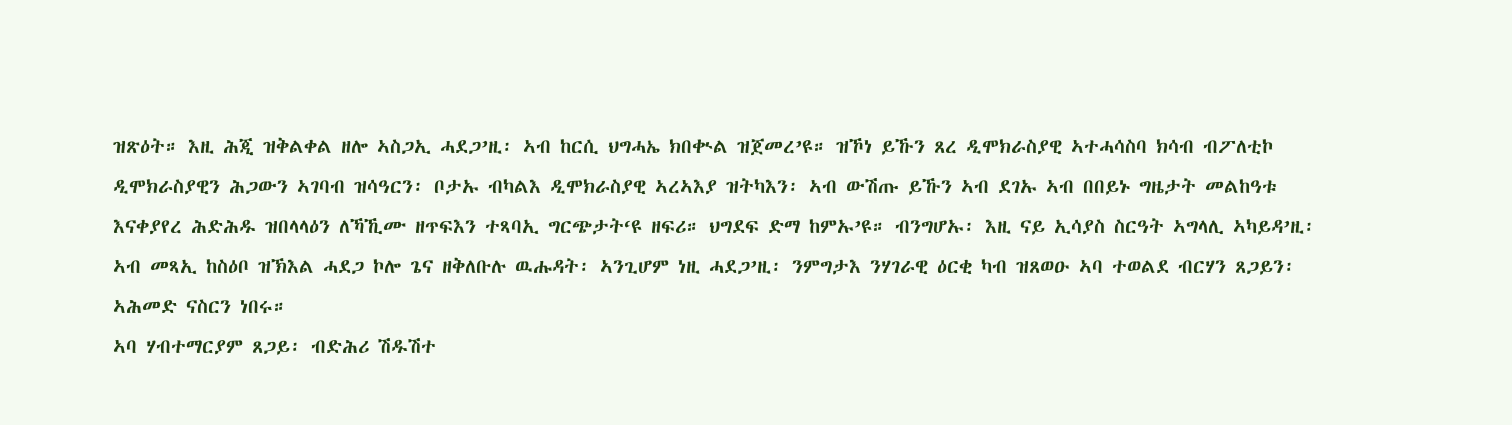ዝጽዕት። እዚ ሕጂ ዝቅልቀል ዘሎ ኣስጋኢ ሓደጋ’ዚ፡ ኣብ ከርሲ ህግሓኤ ክበቊል ዝጀመረ’ዩ። ዝኾነ ይኹን ጸረ ዲሞክራስያዊ ኣተሓሳስባ ክሳብ ብፖለቲኮ ዲሞክራስያዊን ሕጋውን ኣገባብ ዝሳዓርን፡ ቦታኡ ብካልእ ዲሞክራስያዊ ኣረኣእያ ዝትካእን፡ ኣብ ውሽጡ ይኹን ኣብ ደገኡ ኣብ በበይኑ ግዜታት መልከዓቱ እናቀያየረ ሕድሕዱ ዝበላላዕን ለኻኺሙ ዘጥፍእን ተጻባኢ ግርጭታት‘ዩ ዘፍሪ። ህግደፍ ድማ ከምኡ’ዩ። ብንግሆኡ፡ እዚ ናይ ኢሳያስ ስርዓት ኣግላሊ ኣካይዳ’ዚ፡ ኣብ መጻኢ ከስዕቦ ዝኽእል ሓደጋ ኮሎ ጌና ዘቅለቡሉ ዉሑዳት፡ ኣንጊሆም ነዚ ሓደጋ’ዚ፡ ንምግታእ ንሃገራዊ ዕርቂ ካብ ዝጸወዑ ኣባ ተወልደ ብርሃን ጸጋይን፡ ኣሕመድ ናስርን ነበሩ።
ኣባ ሃብተማርያም ጸጋይ፡ ብድሕሪ ሽዱሽተ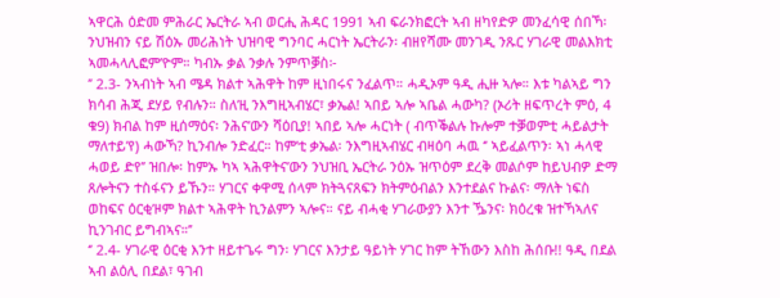ኣዋርሕ ዕድመ ምሕራር ኤርትራ ኣብ ወርሒ ሕዳር 1991 ኣብ ፍራንክፎርት ኣብ ዘካየድዎ መንፈሳዊ ሰበኻ፡ ንህዝብን ናይ ሽዕኡ መሪሕነት ህዝባዊ ግንባር ሓርነት ኤርትራን፡ ብዘየሻሙ መንገዲ ንጹር ሃገራዊ መልእክቲ ኣመሓላሊፎም’ዮም። ካብኡ ቃል ንቃሉ ንምጥቓስ፦
’’ 2.3- ንኣብነት ኣብ ሜዳ ክልተ ኣሕዋት ከም ዚነበሩና ንፈልጥ። ሓዲኦም ዓዲ ሒዙ ኣሎ። እቱ ካልኣይ ግን ክሳብ ሕጂ ደሃይ የብሉን። ስለ’ዚ ንእግዚኣብሄር፣ ቃኤል! ኣበይ ኣሎ ኣቤል ሓውካ? (ኦሪት ዘፍጥረት ምዕ, 4 ቁ9) ክብል ከም ዚሰማዕና፡ ንሕና’ውን ሻዕቢያ! ኣበይ ኣሎ ሓርነት ( ብጥቕልሉ ኩሎም ተቓወምቲ ሓይልታት ማለተይ’የ) ሓውኻ? ኪንብሎ ንድፈር። ከም’ቲ ቃኤል፡ ንእግዚኣብሄር ብዛዕባ ሓዉ ‘’ ኣይፈልጥን፡ ኣነ ሓላዊ ሓወይ ድየ’’ ዝበሎ፡ ከምኡ ካኣ ኣሕዋትና’ውን ንህዝቢ ኤርትራ ንዕኡ ዝጥዕም ደረቅ መልሶም ከይህብዎ ድማ ጸሎትናን ተስፋናን ይኹን። ሃገርና ቀዋሚ ሰላም ክትጓናጸፍን ክትምዕብልን እንተደልና ኩልና፡ ማለት ነፍስ ወከፍና ዕርቂ’ዞም ክልተ ኣሕዋት ኪንልምን ኣሎና። ናይ ብሓቂ ሃገራውያን እንተ ዄንና፡ ክዕረቁ ዝተኻኣለና ኪንገብር ይግብኣና።’’
‘’ 2.4- ሃገራዊ ዕርቂ እንተ ዘይተጌሩ ግን፡ ሃገርና እንታይ ዓይነት ሃገር ከም ትኸውን እስከ ሕሰቡ!! ዓዲ በደል ኣብ ልዕሊ በደል፣ ዓገብ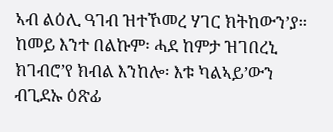ኣብ ልዕሊ ዓገብ ዝተኾመረ ሃገር ክትከውን’ያ። ከመይ እንተ በልኩም፡ ሓደ ከምታ ዝገበረኒ ክገብሮ’የ ክብል እንከሎ፡ እቱ ካልኣይ’ውን ብጊደኡ ዕጽፊ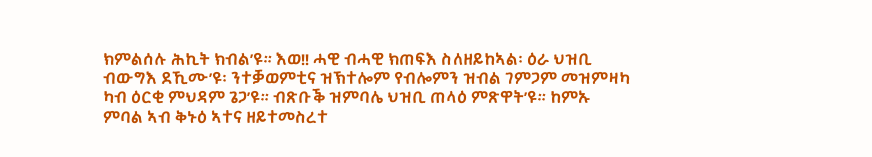ክምልሰሉ ሕኪት ክብል’ዩ። እወ!! ሓዊ ብሓዊ ክጠፍእ ስለዘይከኣል፡ ዕራ ህዝቢ ብውግእ ደኺሙ’ዩ፡ ንተቓወምቲና ዝኽተሎም የብሎምን ዝብል ገምጋም መዝምዛካ ካብ ዕርቂ ምህዳም ጌጋ’ዩ። ብጽቡቕ ዝምባሌ ህዝቢ ጠላዕ ምጽዋት’ዩ። ከምኡ ምባል ኣብ ቅኑዕ ኣተና ዘይተመስረተ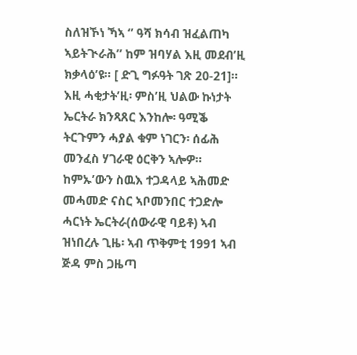ስለዝኾነ ኻኣ ‘’ ዓሻ ክሳብ ዝፈልጠካ ኣይትጒራሕ’’ ከም ዝባሃል እዚ መደብ’ዚ ክቃላዕ’ዩ። [ ድጊ ግፉዓት ገጽ 20-21]።
እዚ ሓቂታት’ዚ፡ ምስ’ዚ ህልው ኩነታት ኤርትራ ክንጻጸር እንከሎ፡ ዓሚቕ ትርጉምን ሓያል ቁም ነገርን፡ ሰፊሕ መንፈስ ሃገራዊ ዕርቅን ኣሎዎ።
ከምኡ’ውን ስዉእ ተጋዳላይ ኣሕመድ መሓመድ ናስር ኣቦመንበር ተጋድሎ ሓርነት ኤርትራ(ሰውራዊ ባይቶ) ኣብ ዝነበረሉ ጊዜ፡ ኣብ ጥቅምቲ 1991 ኣብ ጅዳ ምስ ጋዜጣ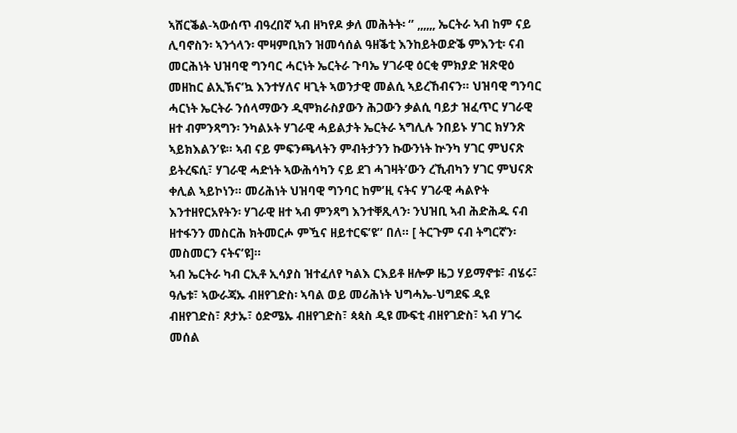ኣሸርቕል-ኣውሰጥ ብዓረበኛ ኣብ ዘካየዶ ቃለ መሕትት፡ ‘’ ,,,,,, ኤርትራ ኣብ ከም ናይ ሊባኖስን፡ ኣንጎላን፡ ሞዛምቢክን ዝመሳሰል ዓዘቕቲ እንከይትወድቕ ምእንቲ፡ ናብ መርሕነት ህዝባዊ ግንባር ሓርነት ኤርትራ ጉባኤ ሃገራዊ ዕርቂ ምክያድ ዝጽዊዕ መዘከር ልኢኽና’ኳ እንተሃለና ዛጊት ኣወንታዊ መልሲ ኣይረኸብናን። ህዝባዊ ግንባር ሓርነት ኤርትራ ንሰላማውን ዲሞክራስያውን ሕጋውን ቃልሲ ባይታ ዝፈጥር ሃገራዊ ዘተ ብምንጻግን፡ ንካልኦት ሃገራዊ ሓይልታት ኤርትራ ኣግሊሉ ንበይኑ ሃገር ክሃንጽ ኣይክእልን’ዩ። ኣብ ናይ ምፍንጫላትን ምብትታንን ኩውንነት ኵንካ ሃገር ምህናጽ ይትረፍሲ፣ ሃገራዊ ሓድነት ኣውሕሳካን ናይ ደገ ሓገዛት’ውን ረኺብካን ሃገር ምህናጽ ቀሊል ኣይኮነን። መሪሕነት ህዝባዊ ግንባር ከም’ዚ ናትና ሃገራዊ ሓልዮት እንተዘየርአየትን፡ ሃገራዊ ዘተ ኣብ ምንጻግ እንተቐጺላን፡ ንህዝቢ ኣብ ሕድሕዱ ናብ ዘተፋንን መስርሕ ክትመርሖ ምዃና ዘይተርፍ’ዩ’’ በለ። [ ትርጉም ናብ ትግርኛን፡ መስመርን ናትና’ዩ]።
ኣብ ኤርትራ ካብ ርኢቶ ኢሳያስ ዝተፈለየ ካልእ ርእይቶ ዘሎዎ ዜጋ ሃይማኖቱ፣ ብሄሩ፣ ዓሌቱ፣ ኣውራጃኡ ብዘየገድስ፡ ኣባል ወይ መሪሕነት ህግሓኤ-ህግደፍ ዲዩ ብዘየገድስ፣ ጾታኡ፣ ዕድሜኡ ብዘየገድስ፣ ጳጳስ ዲዩ ሙፍቲ ብዘየገድስ፣ ኣብ ሃገሩ መሰል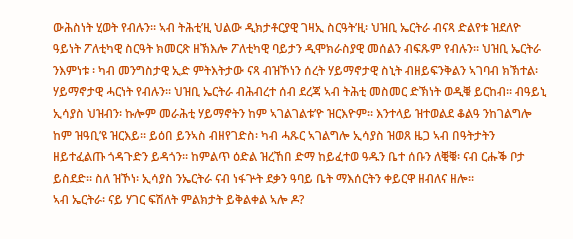ውሕስነት ሂወት የብሉን። ኣብ ትሕቲ’ዚ ህልው ዲክታቶርያዊ ገዛኢ ስርዓት’ዚ፡ ህዝቢ ኤርትራ ብናጻ ድልየቱ ዝደለዮ ዓይነት ፖለቲካዊ ስርዓት ክመርጽ ዘኽእሎ ፖለቲካዊ ባይታን ዲሞክራስያዊ መሰልን ብፍጹም የብሉን። ህዝቢ ኤርትራ ንእምነቱ ፡ ካብ መንግስታዊ ኢድ ምትእትታው ናጻ ብዝኾነን ሰረት ሃይማኖታዊ ስኒት ብዘይፍንቅልን ኣገባብ ክኽተል፡ ሃይማኖታዊ ሓርነት የብሉን። ህዝቢ ኤርትራ ብሕብረተ ሰብ ደረጃ ኣብ ትሕቲ መስመር ድኽነት ወዲቑ ይርከብ። ብዓይኒ ኢሳያስ ህዝብን፡ ኩሎም መራሕቲ ሃይማኖትን ከም ኣገልገልቱ’ዮ ዝርእዮም። እንተላይ ዝተወልደ ቆልዓ ንከገልግሎ ከም ዝዓቢ’ዩ ዝርእይ። ይዕበ ይንኣስ ብዘየገድስ፡ ካብ ሓጹር ኣገልግሎ ኢሳያስ ዝወጸ ዜጋ ኣብ በዓትታትን ዘይተፈልጡ ጎዳጉድን ይዳጎን። ከምልጥ ዕድል ዝረኸበ ድማ ከይፈተወ ዓዱን ቤተ ሰቡን ለቒቑ፡ ናብ ርሑቕ ቦታ ይስደድ። ስለ ዝኾነ፡ ኢሳያስ ንኤርትራ ናብ ነፋጕት ደቃን ዓባይ ቤት ማእሰርትን ቀይርዋ ዘብለና ዘሎ።
ኣብ ኤርትራ፡ ናይ ሃገር ፍሽለት ምልክታት ይቅልቀል ኣሎ ዶ?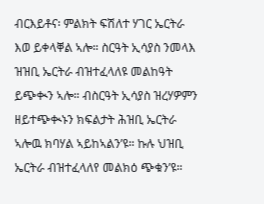ብርእይቶና፡ ምልክት ፍሽለተ ሃገር ኤርትራ እወ ይቀላቐል ኣሎ። ስርዓት ኢሳያስ ንመላእ ዝዝቢ ኤርትራ ብዝተፈላለዩ መልከዓት ይጭቊን ኣሎ። ብስርዓት ኢሳያስ ዝረሃዎምን ዘይተጭቊኑን ክፍልታት ሕዝቢ ኤርትራ ኣሎዉ ክባሃል ኣይከኣልን’ዩ። ኩሉ ህዝቢ ኤርትራ ብዝተፈላለየ መልክዕ ጭቁን’ዩ።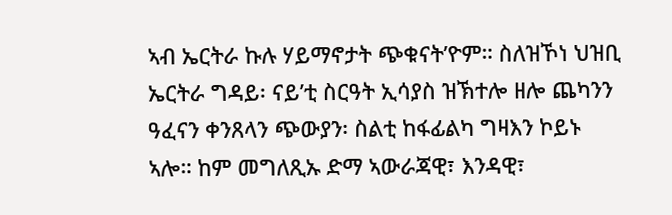ኣብ ኤርትራ ኩሉ ሃይማኖታት ጭቁናት’ዮም። ስለዝኾነ ህዝቢ ኤርትራ ግዳይ፡ ናይ’ቲ ስርዓት ኢሳያስ ዝኽተሎ ዘሎ ጨካንን ዓፈናን ቀንጸላን ጭውያን፡ ስልቲ ከፋፊልካ ግዛእን ኮይኑ ኣሎ። ከም መግለጺኡ ድማ ኣውራጃዊ፣ እንዳዊ፣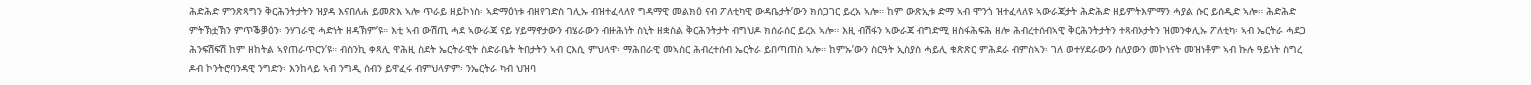ሕድሕድ ምንጽጻግን ቅርሕንትታትን ዝያዳ እናበለሐ ይመጽእ ኣሎ ጥራይ ዘይኮነስ፡ ኣድማዕነቱ ብዘየገድስ ገሊኡ ብዝተፈላለየ ግዳማዊ መልክዕ ናብ ፖለቲካዊ ውዳቤታት’ውን ክሰጋገር ይረአ ኣሎ። ከም ውጽኢቱ ድማ ኣብ ሞንጎ ዝተፈላለዩ ኣውራጃታት ሕድሕድ ዘይምትእምማን ሓያል ሱር ይሰዲድ ኣሎ። ሕድሕድ ምትኽቷኽን ምጥቕቓዕን፡ ንሃገራዊ ሓድነት ዘዳኽም’ዩ። እቲ ኣብ ውሽጢ ሓደ ኣውራጃ ናይ ሃይማኖታውን ብሄራውን ብዙሕነት ስኒት ዘቋስል ቅርሕንትታት ብግህዶ ክሰራሰር ይረአ ኣሎ። እዚ ብሽፋን ኣውራጃ ብግድሚ ዘስፋሕፍሕ ዘሎ ሕብረተሰብኣዊ ቅርሕንትታትን ተጻብኦታትን ዝመንቀሊኡ ፖለቲካ፡ ኣብ ኤርትራ ሓደጋ ሕንፍሽፍሽ ከም ዘከትል ኣየጠራጥርን’ዩ። ብስንኪ ቀጻሊ ዋሕዚ ስደት ኤርትራዊት ስድራቤት ትበታትን ኣብ ርእሲ ምህላዋ፡ ማሕበራዊ መኣስር ሕብረተሰብ ኤርትራ ይበጣጠስ ኣሎ። ከምኡ’ውን ስርዓት ኢስያስ ሓይሊ ቁጽጽር ምሕደራ ብምስኣን፡ ገለ ወተሃደራውን ስለያውን መኮነናት መዝነቶም ኣብ ኩሉ ዓይነት ስግረ ዶብ ኮንትሮባንዳዊ ንግድን፡ እንከላይ ኣብ ንግዲ ሰብን ይዋፈሩ ብምህላዎም፡ ንኤርትራ ካብ ህዝባ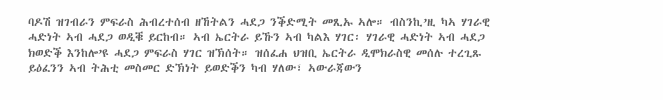ባዶሽ ዝገብራን ምፍራስ ሕብረተሰብ ዘኸትልን ሓደጋ ንቕድሚት መጺኡ ኣሎ። ብስንኪ’ዚ ካኣ ሃገራዊ ሓድነት ኣብ ሓደጋ ወዲቑ ይርከብ። ኣብ ኤርትራ ይኹን ኣብ ካልእ ሃገር፡ ሃገራዊ ሓድነት ኣብ ሓደጋ ክወድቕ እንከሎ’ዩ ሓደጋ ምፍራስ ሃገር ዝኽሰት። ዝሰፈሐ ህዝቢ ኤርትራ ዲሞክራስዊ መሰሉ ተረጊጹ ይዕፈንን ኣብ ትሕቲ መስመር ድኽነት ይወድቕን ካብ ሃለው፣ ኣውራጃውን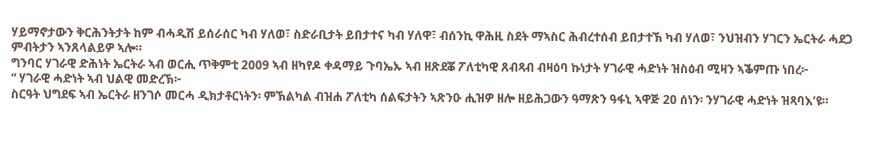ሃይማኖታውን ቅርሕንትታት ከም ብሓዲሽ ይሰራሰር ካብ ሃለወ፣ ስድራቢታት ይበታተና ካብ ሃለዋ፣ ብሰንኪ ዋሕዚ ስደት ማኣስር ሕብረተሰብ ይበታተኽ ካብ ሃለወ፣ ንህዝብን ሃገርን ኤርትራ ሓደጋ ምብትታን ኣንጸላልይዎ ኣሎ።
ግንባር ሃገራዊ ድሕነት ኤርትራ ኣብ ወርሒ ጥቅምቲ 2009 ኣብ ዘካየዶ ቀዳማይ ጉባኤኡ ኣብ ዘጽደቖ ፖለቲካዊ ጸብጻብ ብዛዕባ ኩነታት ሃገራዊ ሓድነት ዝስዕብ ሚዛን ኣቕምጡ ነበረ፦
“ ሃገራዊ ሓድነት ኣብ ህልዊ መድረኽ፦
ስርዓት ህግደፍ ኣብ ኤርትራ ዘንገሶ መርሓ ዲክታቶርነትን፡ ምኽልካል ብዝሐ ፖለቲካ ሰልፍታትን ኣጽንዑ ሒዝዎ ዘሎ ዘይሕጋውን ዓማጽን ዓፋኒ ኣዋጅ 20 ሰነን፡ ንሃገራዊ ሓድነት ዝጻባእ’ዩ።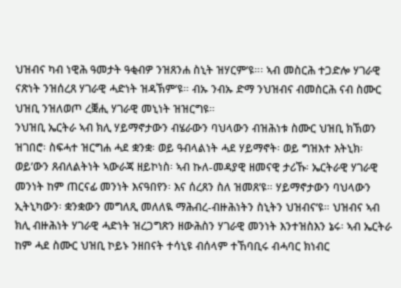ህዝብና ካብ ነዊሕ ዓመታት ዓቂብዎ ንዝጸንሐ ስኒት ዝሃርም’ዩ።፡ ኣብ መስርሕ ተጋድሎ ሃገራዊ ናጽነት ንዝሰረጸ ሃገራዊ ሓድነት ዝዳኽም’ዩ። ብኡ ንብኡ ድማ ንህዝብና ብመስርሕ ናብ ስሙር ህዝቢ ንዝለወጦ ረቛሒ ሃገራዊ መኒነት ዝዝርግዩ።
ንህዝቢ ኤርትራ ኣብ ክሊ ሃይማኖታውን ብሄራውን ባህላውን ብዝሕነቱ ስሙር ህዝቢ ክኽወን ዝገበሮ፡ ስፍሓተ ዝርግሐ ሓደ ቋንቋ፡ ወይ ዓብላልነት ሓደ ሃይማኖት፡ ወይ ግዝእተ እትኒክ፡ ወይ’ውን ጸብለልትነት ኣውራጃ ዘይኮነስ፡ ኣብ ኩለ-መዳያዊ ዘመናዊ ታሪኹ፡ ኤርትራዊ ሃገራዊ መንነት ከም ጠርናፊ መንነት እናዓበየን፡ እና ሰረጸን ስለ ዝመጸ’ዩ። ሃይማኖታውን ባህላውን ኢትኒካውን፡ ቋንቋውን መግለጺ መለለዪ ማሕብረ-ብዙሕነትን ስኒትን ህዝብና’ዩ። ህዝብና ኣብ ክሊ ብዙሕነት ሃገራዊ ሓድነት ዝረጋግጽን ዘውሕስን ሃገራዊ መንነት እንተዝስእን ኔሩ፡ ኣብ ኤርትራ ከም ሓደ ስሙር ህዝቢ ኮይኑ ንዘበናት ተሳኒዩ ብሰላም ተኸባቢሩ ብሓባር ክነብር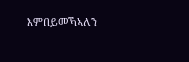እምበይመኻኣለን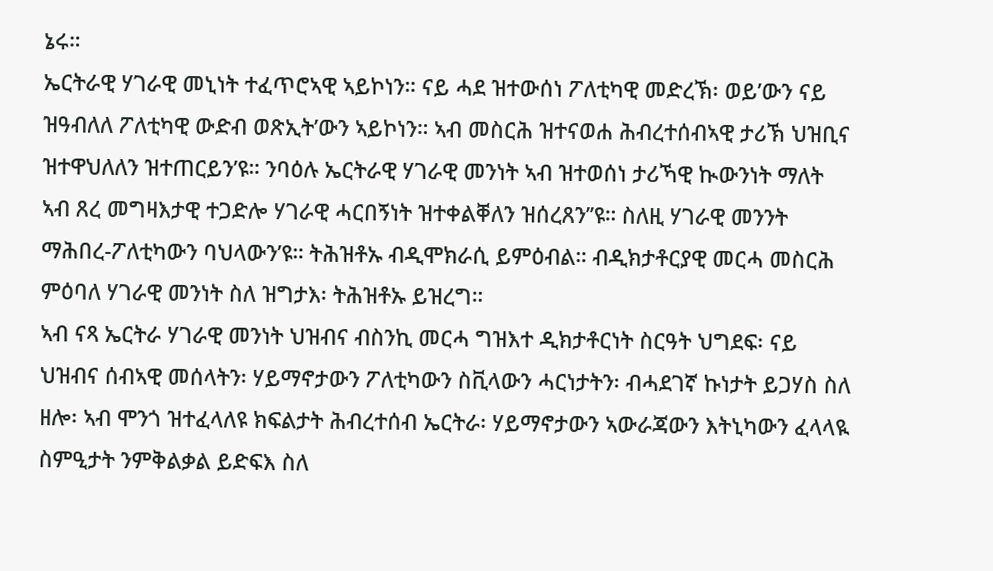ኔሩ።
ኤርትራዊ ሃገራዊ መኒነት ተፈጥሮኣዊ ኣይኮነን። ናይ ሓደ ዝተውሰነ ፖለቲካዊ መድረኽ፡ ወይ’ውን ናይ ዝዓብለለ ፖለቲካዊ ውድብ ወጽኢት’ውን ኣይኮነን። ኣብ መስርሕ ዝተናወሐ ሕብረተሰብኣዊ ታሪኽ ህዝቢና ዝተዋህለለን ዝተጠርይን’ዩ። ንባዕሉ ኤርትራዊ ሃገራዊ መንነት ኣብ ዝተወሰነ ታሪኻዊ ኲውንነት ማለት ኣብ ጸረ መግዛእታዊ ተጋድሎ ሃገራዊ ሓርበኝነት ዝተቀልቐለን ዝሰረጸን’’ዩ። ስለዚ ሃገራዊ መንንት ማሕበረ-ፖለቲካውን ባህላውን’ዩ። ትሕዝቶኡ ብዲሞክራሲ ይምዕብል። ብዲክታቶርያዊ መርሓ መስርሕ ምዕባለ ሃገራዊ መንነት ስለ ዝግታእ፡ ትሕዝቶኡ ይዝረግ።
ኣብ ናጻ ኤርትራ ሃገራዊ መንነት ህዝብና ብስንኪ መርሓ ግዝእተ ዲክታቶርነት ስርዓት ህግደፍ፡ ናይ ህዝብና ሰብኣዊ መሰላትን፡ ሃይማኖታውን ፖለቲካውን ስቪላውን ሓርነታትን፡ ብሓደገኛ ኩነታት ይጋሃስ ስለ ዘሎ፡ ኣብ ሞንጎ ዝተፈላለዩ ክፍልታት ሕብረተሰብ ኤርትራ፡ ሃይማኖታውን ኣውራጃውን እትኒካውን ፈላላዪ ስምዒታት ንምቅልቃል ይድፍእ ስለ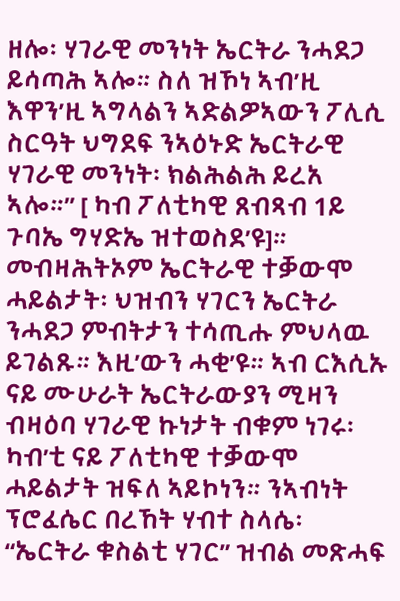ዘሎ፡ ሃገራዊ መንነት ኤርትራ ንሓደጋ ይሳጣሕ ኣሎ። ስለ ዝኾነ ኣብ’ዚ እዋን’ዚ ኣግላልን ኣድልዎኣውን ፖሊሲ ስርዓት ህግደፍ ንኣዕኑድ ኤርትራዊ ሃገራዊ መንነት፡ ክልሕልሕ ይረአ ኣሎ።” [ ካብ ፖለቲካዊ ጸብጻብ 1ይ ጉባኤ ግሃድኤ ዝተወስደ’ዩ]።
መብዛሕትኦም ኤርትራዊ ተቓውሞ ሓይልታት፡ ህዝብን ሃገርን ኤርትራ ንሓደጋ ምብትታን ተሳጢሑ ምህላዉ ይገልጹ። እዚ’ውን ሓቂ’ዩ። ኣብ ርእሲኡ ናይ ሙሁራት ኤርትራውያን ሚዛን ብዛዕባ ሃገራዊ ኩነታት ብቁም ነገሩ፡ ካብ’ቲ ናይ ፖለቲካዊ ተቓውሞ ሓይልታት ዝፍለ ኣይኮነን። ንኣብነት ፕሮፈሴር በረኸት ሃብተ ስላሴ፡ “ኤርትራ ቁስልቲ ሃገር” ዝብል መጽሓፍ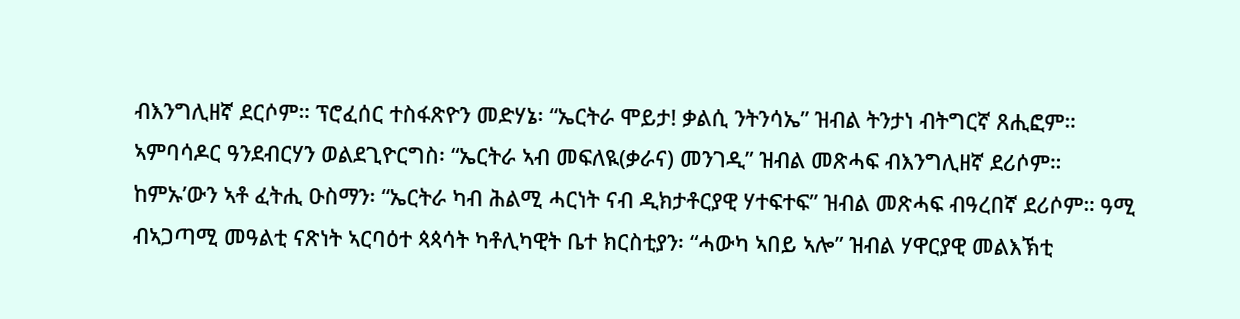ብእንግሊዘኛ ደርሶም። ፕሮፈሰር ተስፋጽዮን መድሃኔ፡ “ኤርትራ ሞይታ! ቃልሲ ንትንሳኤ” ዝብል ትንታነ ብትግርኛ ጸሒፎም። ኣምባሳዶር ዓንደብርሃን ወልደጊዮርግስ፡ “ኤርትራ ኣብ መፍለዪ(ቃራና) መንገዲ” ዝብል መጽሓፍ ብእንግሊዘኛ ደሪሶም። ከምኡ’ውን ኣቶ ፈትሒ ዑስማን፡ “ኤርትራ ካብ ሕልሚ ሓርነት ናብ ዲክታቶርያዊ ሃተፍተፍ” ዝብል መጽሓፍ ብዓረበኛ ደሪሶም። ዓሚ ብኣጋጣሚ መዓልቲ ናጽነት ኣርባዕተ ጳጳሳት ካቶሊካዊት ቤተ ክርስቲያን፡ “ሓውካ ኣበይ ኣሎ” ዝብል ሃዋርያዊ መልእኽቲ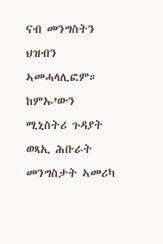ናብ መንግስትን ህዝብን ኣመሓላሊፎም። ከምኡ’ውን ሚኒስትሪ ጉዳያት ወጻኢ ሕቡራት መንግስታት ኣመሪካ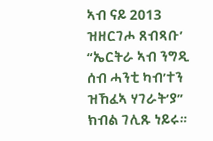ኣብ ናይ 2013 ዝዘርገሖ ጸብጻቡ’ “ኤርትራ ኣብ ንግዲ ሰብ ሓንቲ ካብ’ተን ዝኸፈኣ ሃገራት’ያ” ክብል ገሊጹ ነይሩ።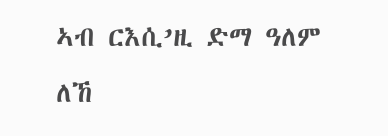ኣብ ርእሲ’ዚ ድማ ዓለም ለኸ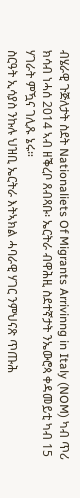ብሄራዊ ጉጅለታት ስደት Nationaliets Of Migrants Arrivinng in Italy (NOM) ካብ ጥሪ ክሳብ ነሓሰ 2014 ኣብ ዘቕረቦ ጸብጻቡ፡ ኤርትራ ብዋሕዚ ስደተኛታት ንኤውሮጳ ቀዳመይቲ ካብ 15 ሃገራት ምዃና ገሊጹ ኔሩ።
ስርዓት ኢሳያስ ንኩሉ ህዝቢ ኤርትራ እትኣክል ሓባራዊ ሃገር ንምህናጽ ጥጡሕ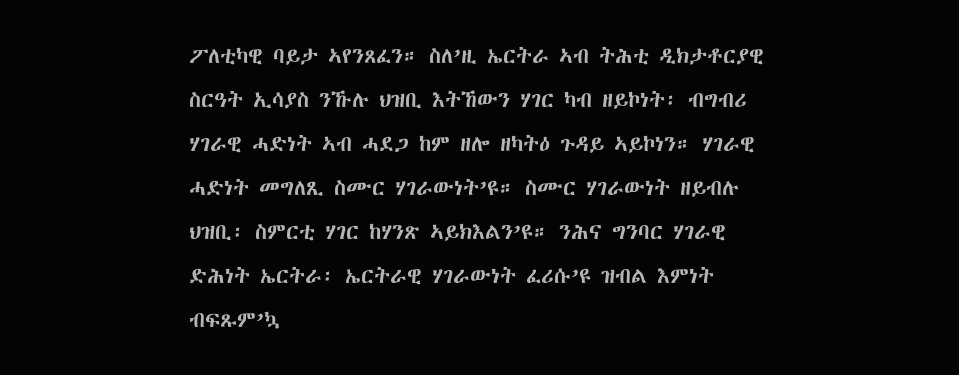ፖለቲካዊ ባይታ ኣየንጸፈን። ስለ’ዚ ኤርትራ ኣብ ትሕቲ ዲክታቶርያዊ ስርዓት ኢሳያስ ንኹሉ ህዝቢ እትኸውን ሃገር ካብ ዘይኮነት፡ ብግብሪ ሃገራዊ ሓድነት ኣብ ሓደጋ ከም ዘሎ ዘካትዕ ጉዳይ ኣይኮነን። ሃገራዊ ሓድነት መግለጺ ስሙር ሃገራውነት’ዩ። ስሙር ሃገራውነት ዘይብሉ ህዝቢ፡ ስምርቲ ሃገር ከሃንጽ ኣይክእልን’ዩ። ንሕና ግንባር ሃገራዊ ድሕነት ኤርትራ፡ ኤርትራዊ ሃገራውነት ፈሪሱ’ዩ ዝብል እምነት ብፍጹም’ኳ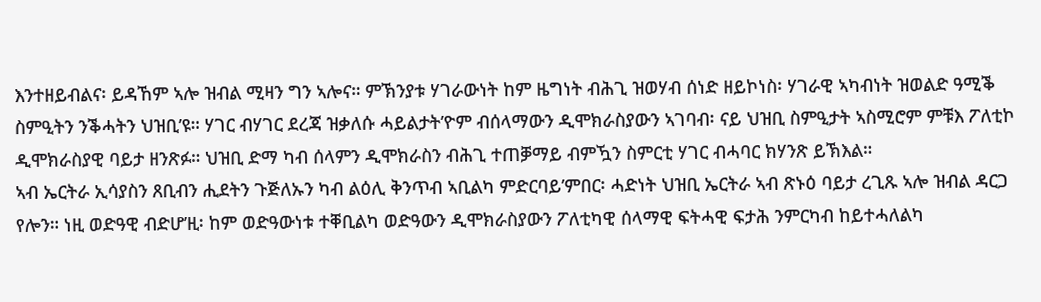እንተዘይብልና፡ ይዳኸም ኣሎ ዝብል ሚዛን ግን ኣሎና። ምኽንያቱ ሃገራውነት ከም ዜግነት ብሕጊ ዝወሃብ ሰነድ ዘይኮነስ፡ ሃገራዊ ኣካብነት ዝወልድ ዓሚቕ ስምዒትን ንቕሓትን ህዝቢ’ዩ። ሃገር ብሃገር ደረጃ ዝቃለሱ ሓይልታት’ዮም ብሰላማውን ዲሞክራስያውን ኣገባብ፡ ናይ ህዝቢ ስምዒታት ኣስሚሮም ምቹእ ፖለቲኮ ዲሞክራስያዊ ባይታ ዘንጽፉ። ህዝቢ ድማ ካብ ሰላምን ዲሞክራስን ብሕጊ ተጠቓማይ ብምዃን ስምርቲ ሃገር ብሓባር ክሃንጽ ይኽእል።
ኣብ ኤርትራ ኢሳያስን ጸቢብን ሒደትን ጉጅለኡን ካብ ልዕሊ ቅንጥብ ኣቢልካ ምድርባይ’ምበር፡ ሓድነት ህዝቢ ኤርትራ ኣብ ጽኑዕ ባይታ ረጊጹ ኣሎ ዝብል ዳርጋ የሎን። ነዚ ወድዓዊ ብድሆ’ዚ፡ ከም ወድዓውነቱ ተቐቢልካ ወድዓውን ዲሞክራስያውን ፖለቲካዊ ሰላማዊ ፍትሓዊ ፍታሕ ንምርካብ ከይተሓለልካ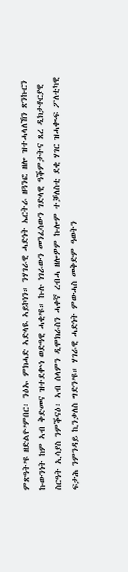ምጽዓት’ዩ ዘድልዮ’ምበር፡ ንዕኡ ምክሓድ ኣድላዪ ኣይኮነን። ንሃገራዊ ሓድነት ኤርትራ ዘጓንፎ ዘሎ ዝተሓላለኸን ጽንኩርን ኩውንነት ከም ኣብ ቅድመና ዝተደቍነ ወድዓዊ ሓቂ’ዩ። ኩሉ ነገራውን መንፈሳውን ገድላዊ ዓቕምታትና ጸረ ዲክታቶርያዊ ስርዓት ኢሳያስ ንምቕናዕ፡ ኣብ ሰላምን ዲሞክራስን ሓቀኛ ረብሓ ዘሎዎም ኩሎም ተቓለስቲ ደቂ ሃገር ዝሓቊፍ ፖለቲካዊ ፍታሕ ንምንዳይ ኪንቃለስ ግድን’ዩ። ሃገራዊ ሓድነት ምውሓስ መቅድም ዓወትን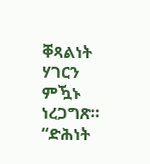ቐጻልነት ሃገርን ምዃኑ ነረጋግጽ።
“ድሕነት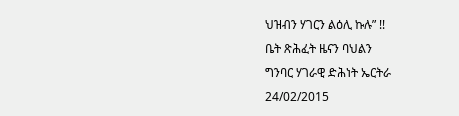ህዝብን ሃገርን ልዕሊ ኩሉ” !!
ቤት ጽሕፈት ዜናን ባህልን
ግንባር ሃገራዊ ድሕነት ኤርትራ
24/02/2015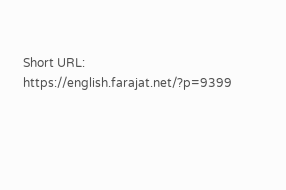Short URL: https://english.farajat.net/?p=9399